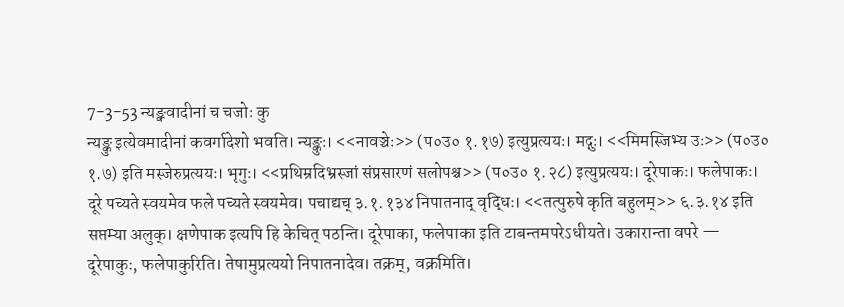7-3-53 न्यङ्क्वादीनां च चजोः कु
न्यङ्कु इत्येवमादीनां कवर्गादेशो भवति। न्यङ्कुः। <<नावञ्चेः>> (प०उ० १.१७) इत्युप्रत्ययः। मद्गुः। <<मिमस्जिभ्य उः>> (प०उ० १.७) इति मस्जेरुप्रत्ययः। भृगुः। <<प्रथिम्रदिभ्रस्जां संप्रसारणं सलोपश्च>> (प०उ० १.२८) इत्युप्रत्ययः। दूरेपाकः। फलेपाकः। दूरे पच्यते स्वयमेव फले पच्यते स्वयमेव। पचाद्यच् ३.१.१३४ निपातनाद् वृद्धिः। <<तत्पुरुषे कृति बहुलम्>> ६.३.१४ इति सप्तम्या अलुक्। क्षणेपाक इत्यपि हि केचित् पठन्ति। दूरेपाका, फलेपाका इति टाबन्तमपरेऽधीयते। उकारान्ता वपरे — दूरेपाकुः, फलेपाकुरिति। तेषामुप्रत्ययो निपातनादेव। तक्रम्, वक्रमिति।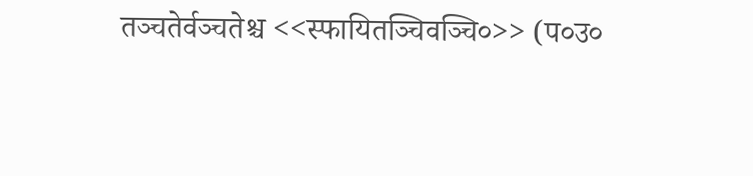तञ्चतेर्वञ्चतेश्च <<स्फायितञ्चिवञ्चि०>> (प०उ०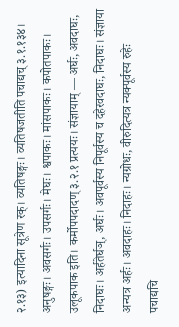२.१३) इत्यादिना सूत्रेण रक्। व्यतिषङ्गः। व्यतिषजतीति पचाद्यच् ३.१.१३४। अनुषङ्गः। अवसर्गः। उपसर्गः। मेघः। श्वपाकः। मांसपाकः। कपोतपाकः। उलूकपाक इति। कर्मोपपदादण् ३.२.१ प्रत्ययः। संज्ञायाम् — अर्घः, अवदाघः, निदाघः। अर्हतेर्घञ्, अर्घः। अवपूर्वस्य निपूर्वस्य च दहेरवदाघः, निदाघः। संज्ञाया अन्यत्र अर्हः। अवदाहः। निदाहः। न्यग्रोधः, वीरुदित्यत्र न्यक्पूर्वस्य रुहेः पचाद्यचि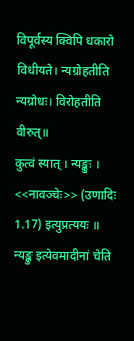विपूर्वस्य क्विपि धकारो विधीयते। न्यग्रोहतीति न्यग्रोधः। विरोहतीति वीरुत्॥
कुत्वं स्यात् । न्यङ्कुः । <<नावञ्चेः>> (उणादिः 1.17) इत्युप्रत्ययः ॥
न्यङ्कु इत्येवमादीनां चेति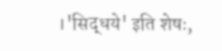।'सिद्धये' इति शेषः,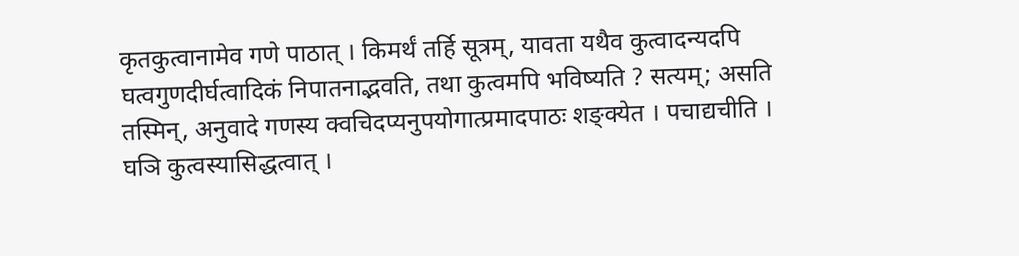कृतकुत्वानामेव गणे पाठात् । किमर्थं तर्हि सूत्रम्, यावता यथैव कुत्वादन्यदपि घत्वगुणदीर्घत्वादिकं निपातनाद्भवति, तथा कुत्वमपि भविष्यति ? सत्यम्; असति तस्मिन्, अनुवादे गणस्य क्वचिदप्यनुपयोगात्प्रमादपाठः शङ्क्येत । पचाद्यचीति । घञि कुत्वस्यासिद्धत्वात् ।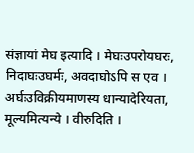संज्ञायां मेघ इत्यादि । मेघःउपरोयघरः, निदाघःउघर्मः, अवदाघोऽपि स एव । अर्घःउविक्रीयमाणस्य धान्यादेरियता, मूल्यमित्यन्ये । वीरुदिति ।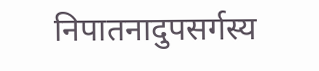निपातनादुपसर्गस्य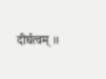दीर्घत्वम् ॥